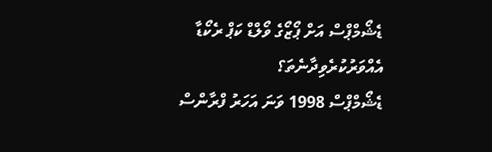ޑެޝޯމްޕްސް އަށް ޕޯޒޯގެ ވޯލްޑް ކަޕް ރެކޯޑާ އެއްވަރުކުރެވިދާނެތަ؟
ޑެޝޯމްޕްސް 1998 ވަނަ އަހަރު ފްރާންސް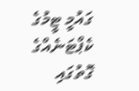ގައުމީ ޓީމުގެ ކެޕްޓަނެއްގެ ގޮތުގައި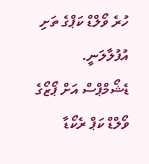ހުރެ ވޯލްޑް ކަޕްގެ ތަށި އުފުލާލަނީ.
ޑެޝޯމްޕްސް އަށް ޕޯޒޯގެ ވޯލްޑް ކަޕް ރެކޯޑާ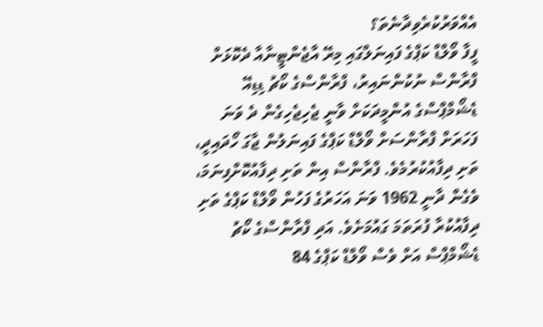އެއްވަރުކުރެވިދާނެތަ؟
ފީފާ ވޯލްޑް ކަޕްގެ ފައިނަލްގައި މިރޭ އާޖެންޓީނާއާ ދެކޮޅަށް ފްރާންސް ނުކުންނައިރު، ފްރާންސްގެ ކޯޗު ޑިޑިއޭ ޑެޝޯމްޕްސްގެ އުންމީދަކަށް ވާނީ ޖެހިޖެހިގެން ދެ ވަނަ ފަހަރަށް ފްރާންސަށް ވޯލްޑް ކަޕްގެ ފައިނަލުން ޖާގަ ހޯދައިދީ، ތަށި ދިފާއުކުރުމެވެ. ފްރާންސް އިން ތަށި ދިފާއުކޮށްފިނަމަ، ވެގެން ދާނީ 1962 ވަނަ އަހަރުގެ ފަހުން ވޯލްޑް ކަޕްގެ ތަށި ދިފާއުކުރާ ފުރަތަމަ ގައުމަށެވެ. އަދި ފްރާންސްގެ ކޯޗު ޑެޝޯމްޕްސް އަށް ވެސް ވޯލްޑް ކަޕްގެ 84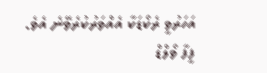އަހަރުވީ ރެކޯޑަކާ އެއްވަރުކުރެވޭނެ އެވެ.
ފީފާ ވޯލްޑް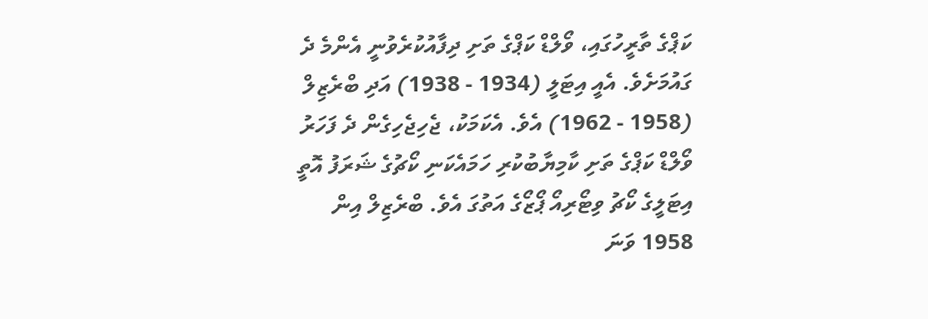ކަޕްގެ ތާރީހުގައި، ވޯލްޑް ކަޕްގެ ތަށި ދިފާއުކުރެވުނީ އެންމެ ދެ ގައުމަށެވެ. އެއީ އިޓަލީ (1934 - 1938) އަދި ބްރެޒިލް (1958 - 1962) އެވެ. އެކަމަކު، ޖެހިޖެހިގެން ދެ ފަހަރު ވޯލްޑް ކަޕްގެ ތަށި ކާމިޔާބުކުރި ހަމައެކަނި ކޯޗުގެ ޝަރަފު އޮތީ އިޓަލީގެ ކޯޗު ވިޓޯރިއޯ ޕޯޒޯގެ އަތުގަ އެވެ. ބްރެޒިލް އިން 1958 ވަނަ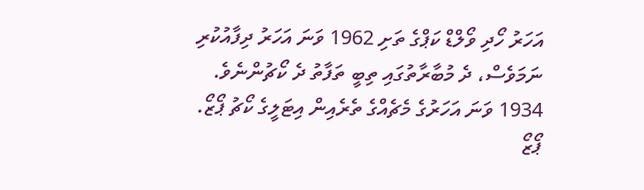އަހަރު ހޯދި ވޯލްޑް ކަޕްގެ ތަށި 1962 ވަނަ އަހަރު ދިފާއުކުރި ނަމަވެސް، ދެ މުބާރާތުގައި ތިބީ ތަފާތު ދެ ކޯޗުންނެވެ.
1934 ވަނަ އަހަރުގެ މެޗެއްގެ ތެރެއިން އިޓަލީގެ ކޯޗު ޕޯޒޯ.
ޕޯޒޯ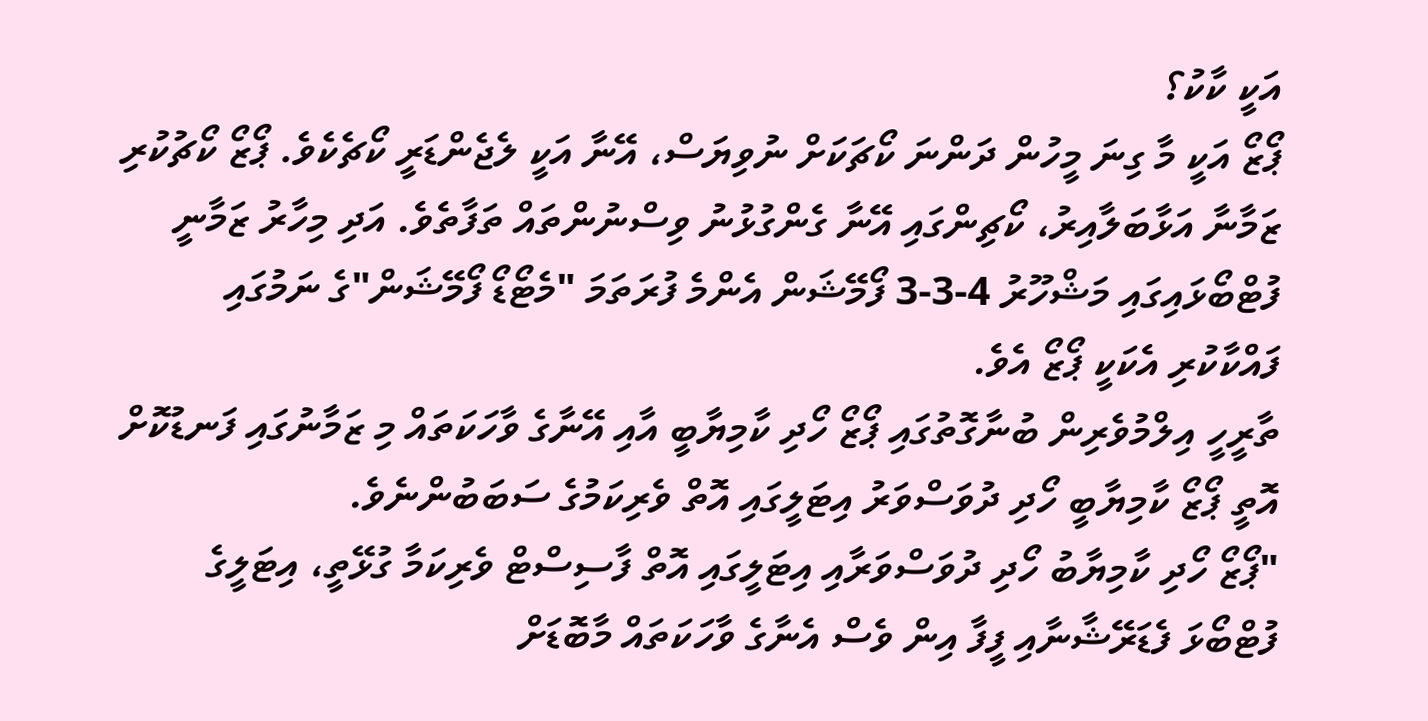އަކީ ކާކު؟
ޕޯޒޯ އަކީ މާ ގިނަ މީހުން ދަންނަ ކޯޗަކަށް ނުވިޔަސް، އޭނާ އަކީ ލެޖެންޑަރީ ކޯޗެކެވެ. ޕޯޒޯ ކޯޗުކުރި ޒަމާނާ އަޅާބަލާއިރު، ކޯޗިންގައި އޭނާ ގެންގުޅުނު ވިސްނުންތައް ތަފާތެވެ. އަދި މިހާރު ޒަމާނީ ފުޓްބޯޅައިގައި މަޝްހޫރު 4-3-3 ފޯމޭޝަން އެންމެ ފުރަތަމަ "މެޓޯޑޯ ފޯމޭޝަން"ގެ ނަމުގައި ފައްކާކުރި އެކަކީ ޕޯޒޯ އެވެ.
ތާރީހީ އިލްމުވެރިން ބުނާގޮތުގައި ޕޯޒޯ ހޯދި ކާމިޔާބީ އާއި އޭނާގެ ވާހަކަތައް މި ޒަމާނުގައި ފަނޑުކޮށް އޮތީ ޕޯޒޯ ކާމިޔާބީ ހޯދި ދުވަސްވަރު އިޓަލީގައި އޮތް ވެރިކަމުގެ ސަބަބުންނެވެ.
"ޕޯޒޯ ހޯދި ކާމިޔާބު ހޯދި ދުވަސްވަރާއި އިޓަލީގައި އޮތް ފާސިސްޓް ވެރިކަމާ ގުޅޭތީ، އިޓަލީގެ ފުޓްބޯޅަ ފެޑަރޭޝާނާއި ފީފާ އިން ވެސް އެނާގެ ވާހަކަތައް މާބޮޑަށް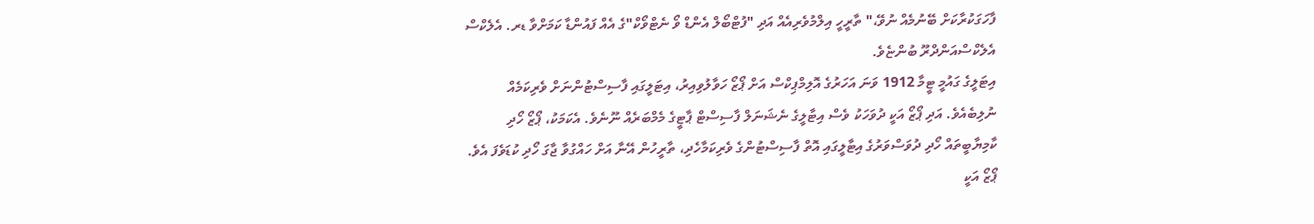ފާހަގަކުރާކަށް ބޭނުމެއް ނުވޭ،" ތާރީހީ އިލްމުވެރިއެއް އަދި "ފުޓްބޯލް އެންޑް ވޯ ނެޓްވޯކް"ގެ އެއް ފައުންޑާ ކަމަށްވާ ޑރ. އެލެކްސް އެލެކްސްއަންދްރޫ ބުންޏެވެ.
އިޓަލީގެ ގައުމީ ޓީމާ 1912 ވަނަ އަހަރުގެ އޮލިމްޕިކްސް އަށް ޕޯޒޯ ހަވާލުވިއިރު، އިޓަލީގައި ފާސިސްޓުންނަށް ވެރިކަމެއް ނުލިބެއެވެ. އަދި ޕޯޒޯ އަކީ ދުވަހަކު ވެސް އިޓާލީގެ ނެޝަނަލް ފާސިސްޓް ޕާޓީގެ މެމްބަރެއް ނޫނެވެ. އެކަމަކު، ޕޯޒޯ ހޯދި ކާމިޔާބީތައް ހޯދި ދުވަސްވަރުގެ އިޓާލީގައި އޮތް ފާސިސްޓުންގެ ވެރިކަމާހެދި، ތާރީހުން އޭނާ އަށް ހައްގުވާ ޖާގަ ހޯދި ކުޑަވެފަ އެވެ.
ޕޯޒޯ އަކީ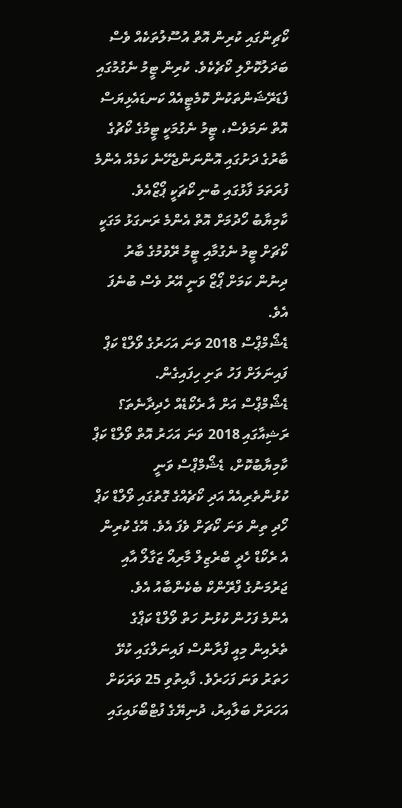ކޯޗިންގައި ކުރިން އޮތް އުސޫލުތަކެއް ވެސް ބަދަލުކޮށްލި ކޯޗެކެވެ. ކުރިން ޓީމު ނެގުމުގައި ފެޑަރޭޝަންތަކުން ކޮމެޓީއެއް ކަނޑައެޅިޔަސް އޮތް ނަމަވެސް، ޓީމު ނެގުމަކީ ޓީމުގެ ކޯޗުގެ ބާރުގެ ދަށުގައި އޮންނަންޖެހޭނެ ކަމެއް އެންމެ ފުރަތަމަ ފާޅުގައި ބުނި ކޯޗަކީ ޕޯޒޯއެވެ. ކާމިޔާބު ހޯދުމަށް އޮތް އެންމެ ރަނގަޅު މަގަކީ ކޯޗަށް ޓީމު ނެގުމާއި ޓީމު ރޭވުމުގެ ބާރު ދިނުން ކަމަށް ޕޯޒޯ ވަނީ އޭރު ވެސް ބުނެފަ އެވެ.
ޑެޝޯމްޕްސް 2018 ވަނަ އަހަރުގެ ވޯލްޑް ކަޕް ފައިނަލަށް ފަހު ތަށި ހިފައިގެން.
ޑެޝޯމްޕްސް އަށް އާ ރެކޯޑެއް ހެދިދާނެތަ؟
ރަޝިއާގައި 2018 ވަނަ އަހަރު އޮތް ވޯލްޑް ކަޕް ކާމިޔާބުކޮށް، ޑެޝޯމްޕްސް ވަނީ ކުޅުންތެރިއެއް އަދި ކޯޗެއްގެ ގޮތުގައި ވޯލްޑް ކަޕް ހޯދި ތިން ވަނަ ކޯޗަށް ވެފަ އެވެ. އޭގެ ކުރިން އެ ރެކޯޑް ހެދީ ބްރެޒިލް މާރިއޯ ޒަގާލޯ އާއި ޖަރުމަނުގެ ފްރޭންކް ބެކެންބާއު އެވެ.
އެންމެ ފަހުން ކުޅުނު ހަތް ވޯލްޑް ކަޕްގެ ތެރެއިން މިއީ ފްރާންސް ފައިނަލްގައި ކުޅޭ ހަތަރު ވަނަ ފަހަރެވެ. ފާއިތުވި 25 ވަރަކަށް އަހަރަށް ބަލާއިރު، ދުނިޔޭގެ ފުޓްބޯޅައިގައި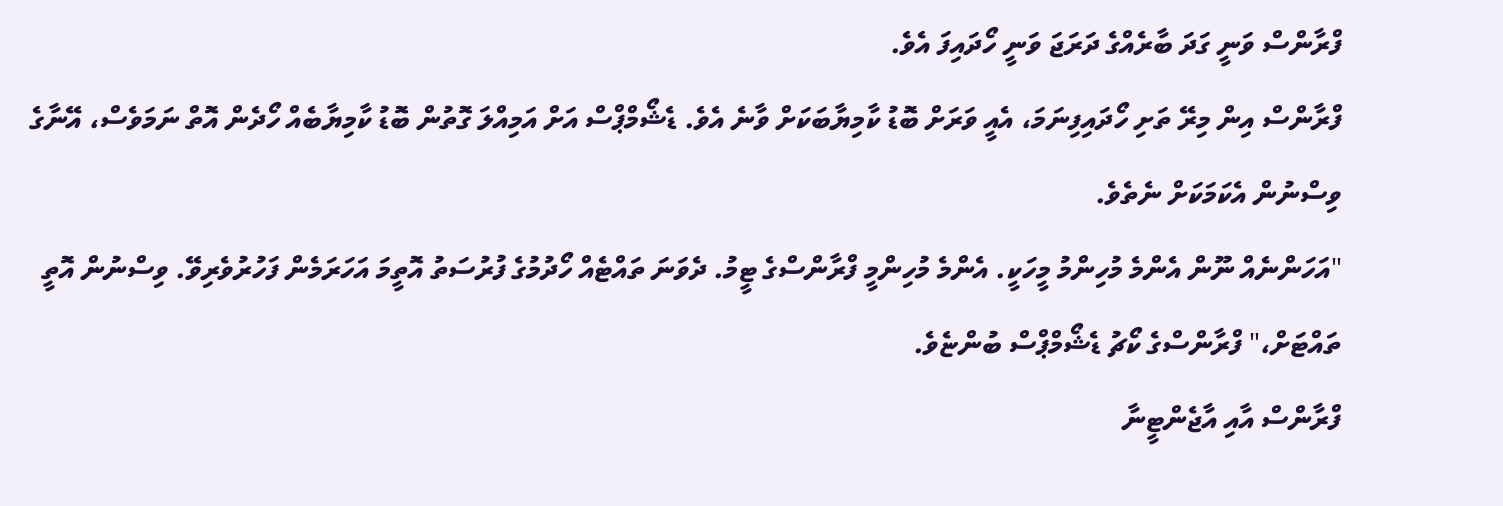ފްރާންސް ވަނީ ގަދަ ބާރެއްގެ ދަރަޖަ ވަނީ ހޯދައިފަ އެވެ.
ފްރާންސް އިން މިރޭ ތަށި ހޯދައިފިނަމަ، އެއީ ވަރަށް ބޮޑު ކާމިޔާބަކަށް ވާނެ އެވެ. ޑެޝޯމްޕްސް އަށް އަމިއްލަ ގޮތުން ބޮޑު ކާމިޔާބެއް ހޯދެން އޮތް ނަމަވެސް، އޭނާގެ ވިސްނުން އެކަމަކަށް ނެތެވެ.
"އަހަންނެއް ނޫން އެންމެ މުހިންމު މީހަކީ. އެންމެ މުހިންމީ ފްރާންސްގެ ޓީމު. ދެވަނަ ތައްޓެއް ހޯދުމުގެ ފުރުސަތު އޮތީމަ އަހަރަމެން ފަހުރުވެރިވޭ. ވިސްނުން އޮތީ ތައްޓަށް،" ފްރާންސްގެ ކޯޗު ޑެޝޯމްޕްސް ބުންޏެވެ.
ފްރާންސް އާއި އާޖެންޓީނާ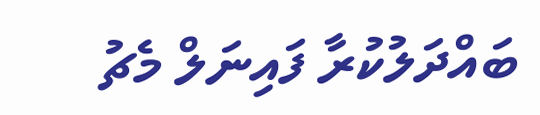ބައްދަލުކުރާ ފައިނަލް މެޗު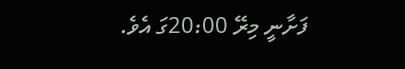ފަށާނީ މިރޭ 20:00ގަ އެވެ.